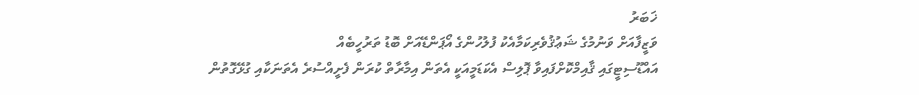ޚަބަރު
ވަޒީފާއަށް ވަނުމުގެ ޝަޢުޤުވެރިކަމާއެކު ފުލުހުންގެ އޯޕަންޑޭއަށް ބޮޑު ތަރުހީބެއް
އައްޑޫސިޓީގައި ޤާއިމްކޮށްފައިވާ ޕޮލިސް އެކަޑަމީއަކީ އެތަން އިމާރާތް ކުރަން ފެށީއްސުރެ އެތަނަކާއި ގުޅޭގޮތުން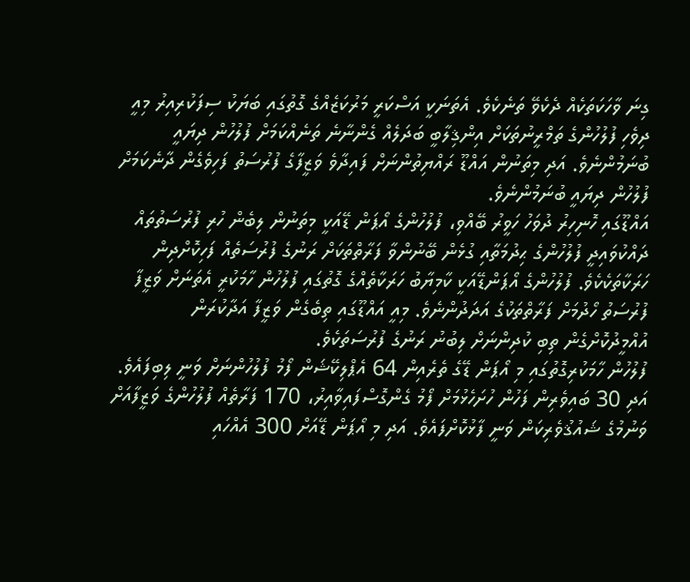ގިނަ ވާހަކަތަކެއް ދެކެވޭ ތަނެކެވެ. އެތަނަކީ އަސްކަރީ މަރުކަޒެއްގެ ގޮތުގައި ބަޔަކު ސިފަކުރިއިރު މިއީ ދިވެހި ފުލުހުންގެ ތަމްރީނުތަކަށް އިންޤިލާބީ ބަދަލެއް ގެންނާނެ ތަނެއްކަމަށް ފުލުހުން ދިޔައީ ބުނަމުންނެވެ. އަދި މިތަނުން އައްޑޫ ރައްޔިތުންނަށް ފައިދާވެ ވަޒީފާގެ ފުރުސަތު ފަހިވެގެން ދާނެކަމަށް ފުލުހުން ދިޔައީ ބުނަމުންނެވެ.
އައްޑޫގައި ހޮނިހިރު ދުވަހު ހަވީރު ބޭއްވި، ފުލުހުންގެ އޯޕަން ޑޭއަކީ މިތަނުން ލިބެން ހުރި ފުރުސަތުތައް ދައްކުވައިދީ ފުލުހުންގެ ޙިދުމަތާއި ގުޅެން ބޭނުންވާ ފަރާތްތަކަށް ރަނުގެ ފުރުސަތެއް ފަހިކޮށްދިން ހަރަކާތަކެކެވެ. ފުލުހުންގެ އޯޕަންޑޭއަކީ ކާމިޔާބު ހަރަކާތެއްގެ ގޮތުގައި ފުލުހުން ހާމަކުރީ އެތަނަށް ވަޒީފާ ފުރުސަތު ހޯދުމަށް ފަރާތްތަކުގެ އަދަދުންނެވެ. މިއީ އައްޑޫގައި ތިބެގެން ވަޒީފާ އަދާކުރަން އުއްމީދުކޮށްގެން ތިބި ކުދިންނަށް ލިބުނު ރަނުގެ ފުރުސަތަކެވެ.
ފުލުހުން ހާމަކުރިގޮތުގައި މި އޯޕަން ޑޭގެ ތެރެއިން 64 އެޕްލިކޭޝަން ފޯމު ފުލުހުންނަށް ވަނީ ލިބިފައެވެ. އަދި 30 ބައިވެރިން ފަހުން ހުށަހެޅުމަށް ފޯމު ގެންގޮސްފައިވާއިރު، 170 ފަރާތެއް ފުލުހުންގެ ވަޒީފާއަށް ވަނުމުގެ ޝައުޤުވެރިކަން ވަނީ ފާޅުކޮށްފައެވެ. އަދި މި އޯޕަން ޑޭއަށް 300 އެއްހައި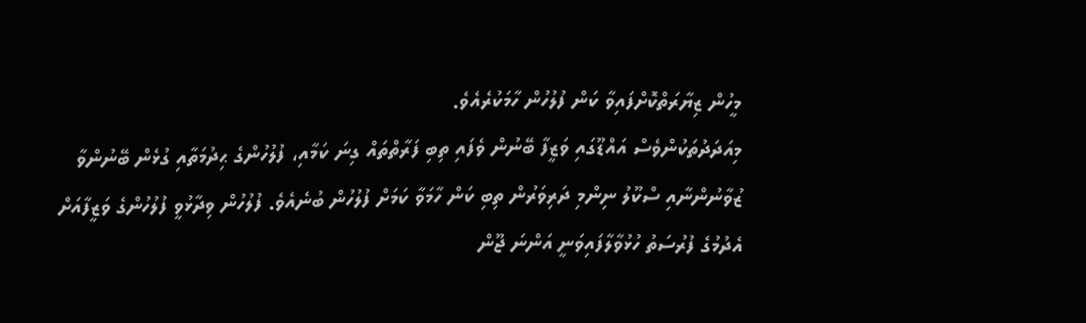މީހުން ޒިޔާރަތްކޮށްފައިވާ ކަން ފުލުހުން ހާމަކުރެއެވެ.
މިއަދަދުތަކުންވެސް އައްޑޫގައި ވަޒީފާ ބޭނުން ވެފައި ތިބި ފަރާތްތައް ގިނަ ކަމާއި، ފުލުހުންގެ ޙިދުމަތާއި ގުޅެން ބޭނުންވާ ޒުވާނުންނާއި ސްކޫލު ނިންމި ދަރިވަރުން ތިބި ކަން ހާމަވާ ކަމަށް ފުލުހުން ބުނެއެވެ. ފުލުހުން ވިދާޅުވީ ފުލުހުންގެ ވަޒީފާއަށް އެދުމުގެ ފުރުސަތު ހުޅުވާލާފައިވަނީ އަންނަ ޖޫން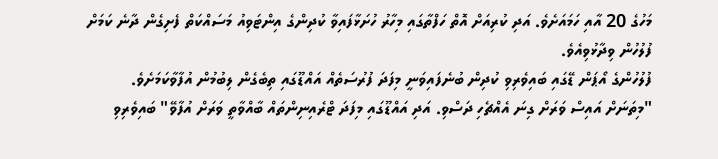މަހުގެ 20 އާއި ހަމައަށެވެ. އަދި ކުރިއަށް އޮތް ހަފްތާގައި މިހާރު ހުށަޅާފައިވާ ކުދިންގެ އިންޓަވިއު މަސައްކަތް ފެށިގެން ދާނެ ކަމަށް ފުލުހުން ވިދާޅުވިއެވެ.
ފުލުހުންގެ އޯޕަން ޑޭގައި ބައިވެރިވި ކުދިން ބުނެފައިވަނީ މިފަދަ ފުރުސަތެއް އައްޑޫގައި ތިބެގެން ލިބުމުން އުފާވާކަމަށެވެ.
"މިތަނަށް އައިސް ވަރަށް ގިނަ އެއްޗެހި ދަސްވި. އަދި އައްޑޫގައި މިފަދަ ޓްރެއިނިންތައް ބާއްވާތީ ވަރަށް އުފާވޭ" ބައިވެރިވި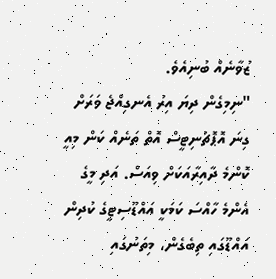ޒުވާނެއް ބުނިއެވެ.
"ނިމިގެން ދިޔަ އިރު އެނގިއްޖެ ވަރަށް ގިނަ އޮޕޮޗުނިޓީސް އޮތް ތަނެއް ކަން މިއީ ކޮންމެ ދާއިރާއަކަށް ވިއަސް. އަދި މީގެ އެންމެ ހާއްސަ ކަމަކީ އައްޑޫސިޓީގެ ކުދިން އައްޑޫގައި ތިބެގެން، މިތަނުގައި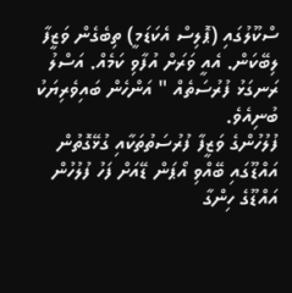ސްކޫލުގައި (ޕޮލިސް އެކަޑަމީ) ތިބެގެން ވަޒީފާ ލިބޭކަން. އެއީ ވަރަށް އުފާވި ކަމެއް. އަސްލު ރަނގަޅު ފުރުސަތެއް " އަންހެން ބައިވެރިޔަކު ބުނިއެވެ.
ފުލުހުންގެ ވަޒީފާ ފުރުސަތުތަކާއި ގުޅޭގޮތުން އައްޑޫގައި ބޭއްވި އޯޕަން ޑޭއަށް ފަހު ފުލުހުން އައްޑޫގެ ހިންގާ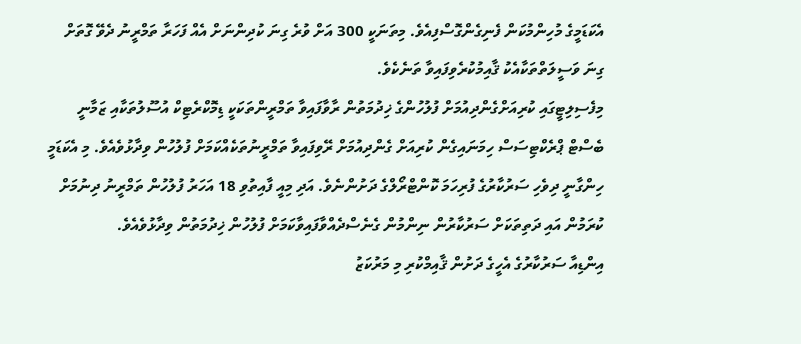އެކަޑަމީގެ މުހިންމުކަން ފެނިގެންގޮސްފިއެވެ. މިތަނަކީ 300 އަށް ވުރެ ގިނަ ކުދިންނަށް އެއް ފަހަރާ ތަމްރީނު ދެވޭ ގޮތަށް ގިނަ ވަސީލަތްތަކާއެކު ޤާއިމުކުރެވިފައިވާ ތަނެކެވެ.
މިފެސިލިޓީގައި ކުރިއަށްގެންދިއުމަށް ފުލުހުންގެ ޚިދުމަތުން ރާވާފައިވާ ތަމްރީންތަކަކީ ޑިމޮކްރެޓިކް އުސޫލުތަކާއި ޒަމާނީ ބެސްޓް ޕްރެކްޓިސަސް ހިމަނައިގެން ކުރިއަށް ގެންދިއުމަށް ރޭވިފައިވާ ތަމްރީނުތަކެއްކަމަށް ފުލުހުން ވިދާޅުވެއެވެ. މި އެކަޑަމީ ހިންގާނީ ދިވެހި ސަރުކާރުގެ ފުރިހަމަ ކޮންޓްރޯލްގެ ދަށުންނެވެ. އަދި މިއީ ފާއިތުވި 18 އަހަރު ފުލުހުން ތަމްރީނު ދިނުމަށް ކުރަމުން އައި ދަތިތަކަށް ސަރުކާރުން ނިންމުން ގެނެސްދެއްވާފައިވާކަމަށް ފުލުހުން ޚިދުމަތުން ވިދާޅުވެއެވެ.
އިންޑިއާ ސަރުކާރުގެ އެހީގެ ދަށުން ޤާއިމްކުރި މި މަރުކަޒު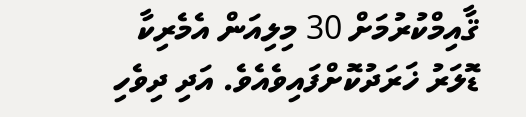ޤާއިމްކުރުމަށް 30 މިލިއަން އެމެރިކާ ޑޮލަރު ޚަރަދުކޮށްފައިވެއެވެ. އަދި ދިވެހި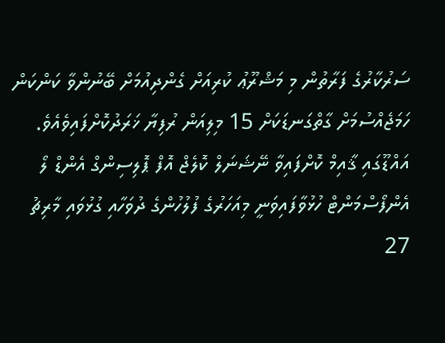ސަރުކާރުގެ ފަރާތުން މި މަޝްރޫޢު ކުރިއަށް ގެންދިއުމަށް ބޭނުންވާ ކަންކަން ހަމަޖެއްސުމަށް ގާތްގަނޑަކަށް 15 މިލިއަން ރުފިޔާ ޚަރަދުކޮށްފައިވެއެވެ. އައްޑޫގައި ޤާއިމް ކޮށްފައިވާ ނޭޝަނަލް ކޮލެޖް އޮފް ޕޮލިސިންގް އެންޑް ލޯ އެންފޯސްމަންޓް ހުޅުވާފައިވަނީ މިއަހަރުގެ ފުލުހުންގެ ދުވަހާއި ގުޅުވައި މާރިޗު 27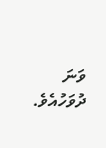ވަނަ ދުވަހުއެވެ.